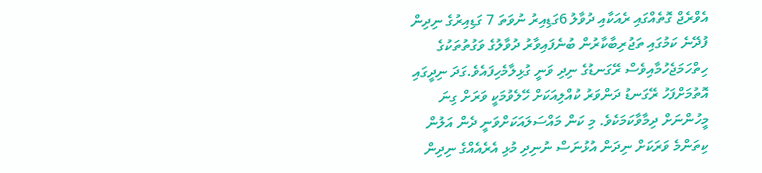އެވްރެޖް ގޮތެއްގައި ރެއަކާއި ދުވާލު 6ގަޑިއިރު ނުވަތަ 7 ގަޑިއިރުގެ ނިދިން ފުދޭނެ ކަމުގައި ތަޖުރިބާކާރުން ބުނެފައިވާރު ދުވާލުގެ ވަގުތުތަކުގެ ހިތްހަމަޖެހުމާއިވެސް ރޭގަނޑުގެ ނިދި ވަނީ ގުޅިލާމެހިފައެވެ.ގަދަ ނިދީގައި އޮތުމަށްފަހު ރޭގަނޑު ދަންވަރު ކުއްލިއަކަށް ހޭލެވުމަކީ ވަރަށް ގިނަ މީހުންނަށް ދިމާވާކަމަކެވެ. މި ކަން މައްސަލައަކަށްވަނީ ދެން އަލުން ކިތަންމެ ވަރަކަށް ނިދަން އުޅުނަސް ނުނިދި މުޅި އެރެއެއްގެ ނިދިން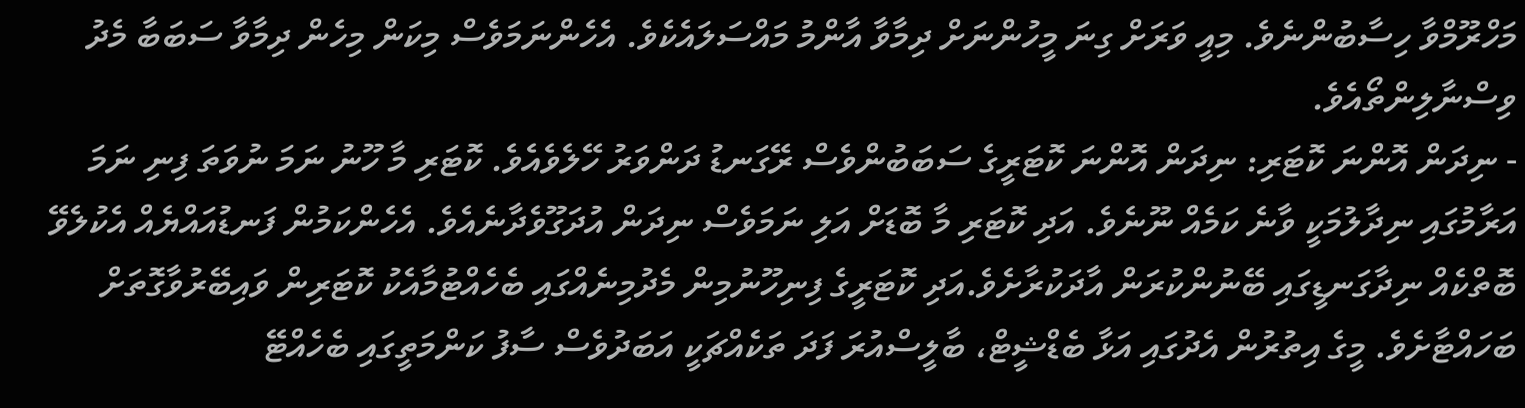މަހްރޫމްވާ ހިސާބުންނެވެ. މިއީ ވަރަށް ގިނަ މީހުންނަށް ދިމާވާ އާންމު މައްސަލައެކެވެ. އެހެންނަމަވެސް މިކަން މިހެން ދިމާވާ ސަބަބާ މެދު ވިސްނާލިންތޯއެވެ.
- ނިދަން އޮންނަ ކޮޓަރި: ނިދަން އޮންނަ ކޮޓަރީގެ ސަބަބުންވެސް ރޭގަނޑު ދަންވަރު ހޭލެވެއެވެ. ކޮޓަރި މާ ހޫނު ނަމަ ނުވަތަ ފިނި ނަމަ އަރާމުގައި ނިދާލުމަކީ ވާނެ ކަމެއް ނޫނެވެ. އަދި ކޮޓަރި މާ ބޮޑަށް އަލި ނަމަވެސް ނިދަން އުދަގޫވެދާނެއެވެ. އެހެންކަމުން ފަނޑުއައްޔެއް އެކުލެވޭ ބޮތްކެއް ނިދާގަނޑީގައި ބޭނުންކުރަން އާދަކުރާށެވެ.އަދި ކޮޓަރީގެ ފިނިހޫނުމިން މެދުމިނެއްގައި ބެހެއްޓުމާއެކު ކޮޓަރިން ވައިބޭރުވާގޮތަށް ބަހައްޓާށެވެ. މީގެ އިތުރުން އެދުގައި އަޅާ ބެޑްޝީޓް، ބާލީސްއުރަ ފަދަ ތަކެއްޗަކީ އަބަދުވެސް ސާފު ކަންމަތީގައި ބެހެއްޓޭ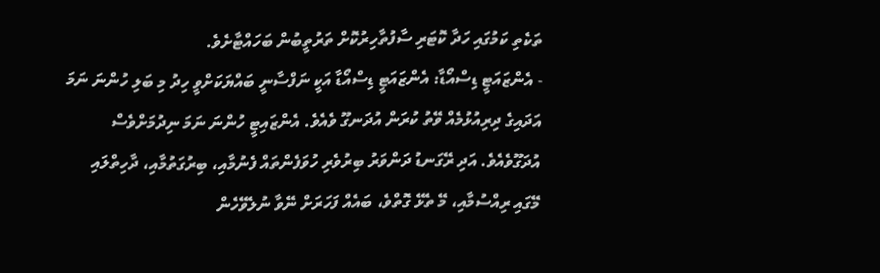ތަކެތި ކަމުގައި ހަދާ ކޮޓަރި ސާފުތާހިރުކޮށް ތަރުތީބުން ބަހައްޓާށެވެ.
- އެންޒައަޓީ ޑިސްއޯޑާ: އެންޒައަޓީ ޑިސްއޯޑާ އަކީ ނަފްސާނީ ބައްޔަކަށްވީ ހިދު މި ބަލި ހުންނަ ނަމަ އަދައިގެ ދިރިއުޅުމެއް ވޭތު ކުރަން އުދަނގޫ ވެއެވެ. އެންޒައިޓީ ހުންނަ ނަމަ ނިދުމަށްވެސް އުދަގޫވެއެވެ. އަދި ރޭގަނޑު ދަންވަރު ބިރުވެރި ހުވަފެންތައް ފެނުމާއި، ބިރުގަތުމާއި، ދާހިތްލައި މޭގައި ރިއްސުމާއި، މޭ ތެޅޭ ގޮތްވެ، ބައެއް ފަހަރަށް ނޭވާ ނުލެވޭހެން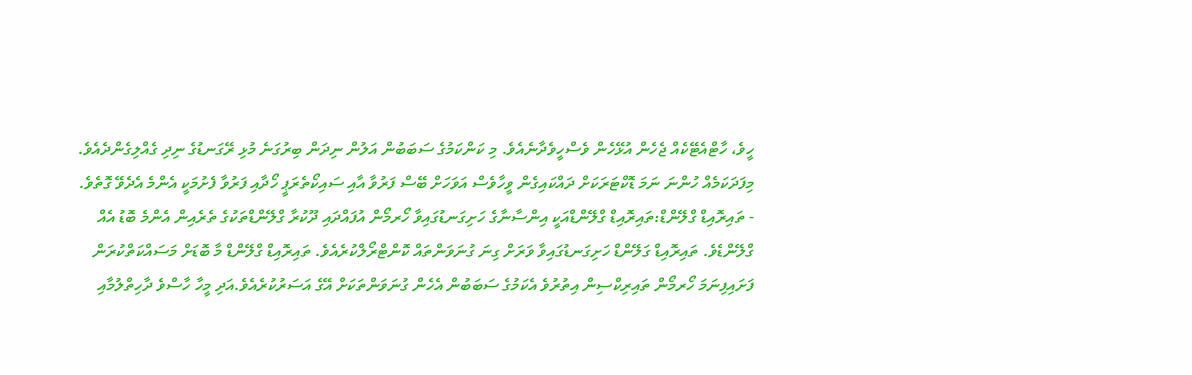ހީވެ، ހާޓްއެޓޭކެއް ޖެހެން އުޅޭހެން ވެސްހީވެދާނެއެވެ. މި ކަންކަމުގެ ސަބަބުން އަލުން ނިދަން ބިރުގަނެ މުޅި ރޭގަނޑުގެ ނިދި ގެއްލިގެންދެއެވެ. މިފަދަކަމެއް ހުންނަ ނަމަ ޑޮކްޓަރަކަށް ދައްކައިގެން ވީހާވެސް އަވަހަށް ބޭސް ފަރުވާ އާއި ސައިކޯތެރަޕީ ހޯދާއި ފަރުވާ ފެށުމަކީ އެންމެ އެދެވޭ ގޮތެވެ.
- ތައިރޮއިޑް ގްލޭންޑް:ތައިރޮއިޑް ގްލޭންޑްއަކީ އިންސާނާގެ ހަށިގަނޑުގައިވާ ހޯރމޯން އުފައްދައި ދޫކުރާ ގްލޭންޑްތަކުގެ ތެރެއިން އެންމެ ބޮޑު އެއް ގްލޭންޑެވެ. ތައިރޮއިޑް ގަލޭންޑް ހަށިގަނޑުގައިވާ ވަރަށް ގިނަ ގުނަވަންތައް ކޮންޓްރޯލްކުރެއެވެ. ތައިރޮއިޑް ގްލޭންޑް މާ ބޮޑަށް މަސައްކަތްކުރަން ފަށައިފިނަމަ ހޯރމޯން ތައިރިކްސިން އިތުރުވެ އެކަމުގެ ސަބަބުން އެހެން ގުނަވަންތަކަށް އޭގެ އަސަރުކުރެއެވެ.އަދި މީހާ ހާސްވެ ދާހިތްލުމާއި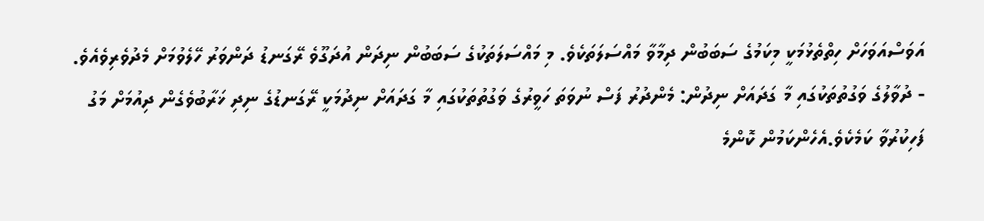އަވަސްއަވަހަށް ހިތްތެޅުމަކީ މިކަމުގެ ސަބަބުން ދިމާވާ މައްސަލަތަކެވެ. މި މައްސަލަތަކުގެ ސަބަބުން ނިދަން އުދަގޫވެ ރޭގަނޑު ދަންވަރު ހޭލެވުމަށް މެދުވެރިވެއެވެ.
- ދުވާލުގެ ވަގުތުތަކުގައި މާ ގަދައަށް ނިދުން: މެންދުރު ފަސް ނުވަތަ ހަވީރުގެ ވަގުތުތަކުގައި މާ ގަދައަށް ނިދުމަކީ ރޭގަނޑުގެ ނިދި ޚަރާބުވެގެން ދިއުމަށް މަގު ފަހިކުރުވާ ކަމެކެވެ.އެހެންކަމުން ކޮންމެ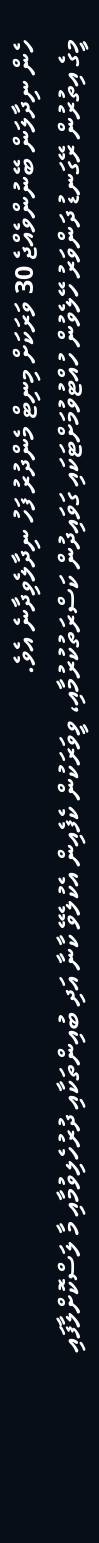ހެން ނިދާލަން ބޭނުންވެއްޖެ 30 ވަރަކަށް މިނިޓް މެންދުރު ފަހު ނިދާލެވިދާނެ އެވެ.
މީގެ އިތުރުން ރޭގަނޑު ދަންވަރު ހޭލެވުން ހުއްޓުވުމަށްޓަކައި ގަވައިދުން ކަސްރަތުކުރުމާއި، ވީވަރަކުން ކެފެއިން އެކުލެވޭ ކާނާ އަދި ބުއިންތަކާއި ދުރުހެލިވުމާއި މާ ލަސްކޮށްލާފައި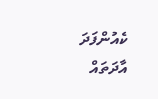ކެއުންފަދަ އާދަތައް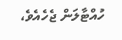ހުއްޓާލަން ޖެހެއެވެ،